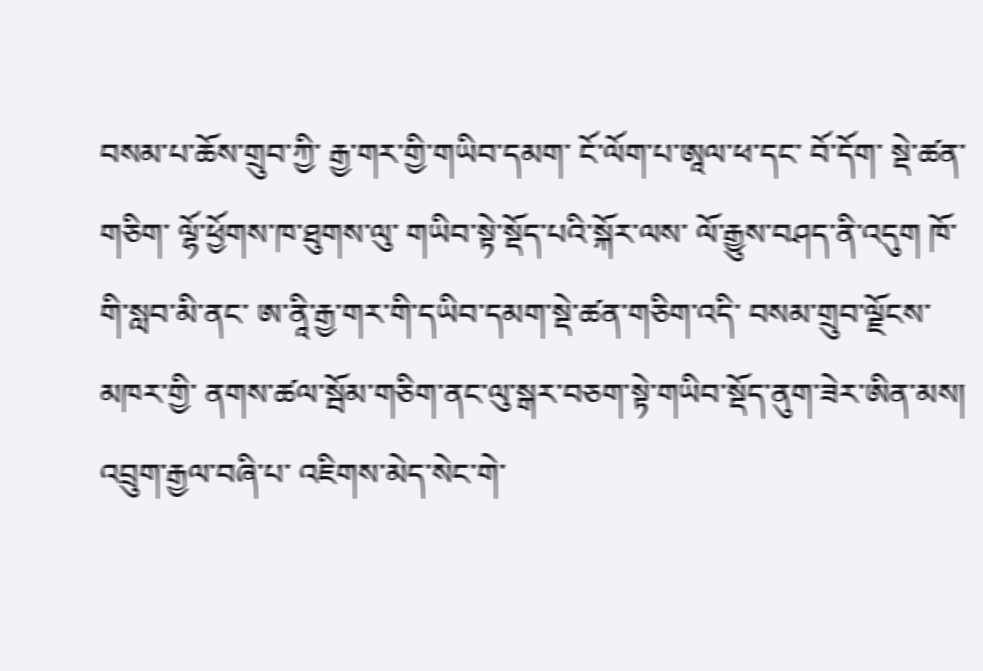བསམ་པ་ཆོས་གྲུབ་ཀྱི་ རྒྱ་གར་གྱི་གཡིབ་དམག་ ངོ་ལོག་པ་ཨཱལ་ཕ་དང་ བོ་དོག་ སྡེ་ཚན་གཅིག་ ལྷོ་ཕྱོགས་ཁ་ཐུགས་ལུ་ གཡིབ་སྟེ་སྡོད་པའི་སྐོར་ལས་ ལོ་རྒྱུས་བཤད་ནི་འདུག ཁོ་གི་སླབ་མི་ནང་ ཨ་ནཱི་རྒྱ་གར་གི་དཡིབ་དམག་སྡེ་ཚན་གཅིག་འདི་ བསམ་གྲུབ་ལྗོངས་མཁར་གྱི་ ནགས་ཚལ་སྦོམ་གཅིག་ནང་ལུ་སྒར་བཅག་སྟེ་གཡིབ་སྡོད་ནུག་ཟེར་ཨིན་མས། འབྲུག་རྒྱལ་བཞི་པ་ འཇིགས་མེད་སེང་གེ་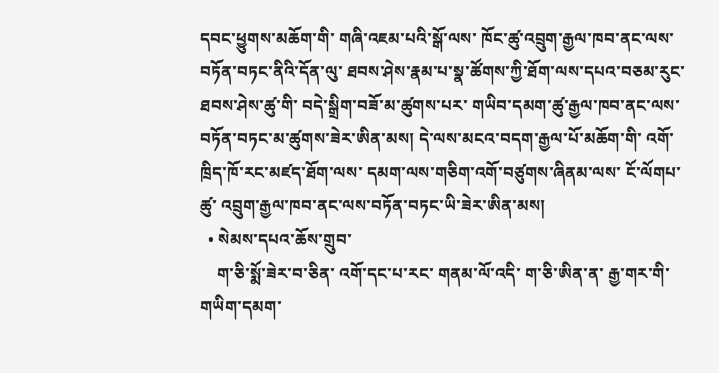དབང་ཕྱུགས་མཆོག་གི་ གཞི་འཇམ་པའི་སྒོ་ལས་ ཁོང་ཚུ་འབྲུག་རྒྱལ་ཁབ་ནང་ལས་ བཏོན་བཏང་ནིའི་དོན་ལུ་ ཐབས་ཤེས་རྣམ་པ་སྣ་ཚོགས་ཀྱི་ཐོག་ལས་དཔའ་བཅམ་རུང་  ཐབས་ཤེས་ཚུ་གི་ བདེ་སྒྲིག་བཟོ་མ་ཚུགས་པར་ གཡིབ་དམག་ཚུ་རྒྱལ་ཁབ་ནང་ལས་བཏོན་བཏང་མ་ཚུགས་ཟེར་ཨིན་མས། དེ་ལས་མངའ་བདག་རྒྱལ་པོ་མཆོག་གི་ འགོ་ཁྲིད་ཁོ་རང་མཛད་ཐོག་ལས་ དམག་ལས་གཅིག་འགོ་བཙུགས་ཞིནམ་ལས་ ངོ་ལོགཔ་ཚུ་ འབྲུག་རྒྱལ་ཁབ་ནང་ལས་བཏོན་བཏང་ཡི་ཟེར་ཨིན་མས།
  • སེམས་དཔའ་ཆོས་གྲུབ་
    ག་ཅི་སྨོ་ཟེར་བ་ཅིན་ འགོ་དང་པ་རང་ གནམ་ལོ་འདི་ ག་ཅི་ཨིན་ན་ རྒྱ་གར་གི་གཡིག་དམག་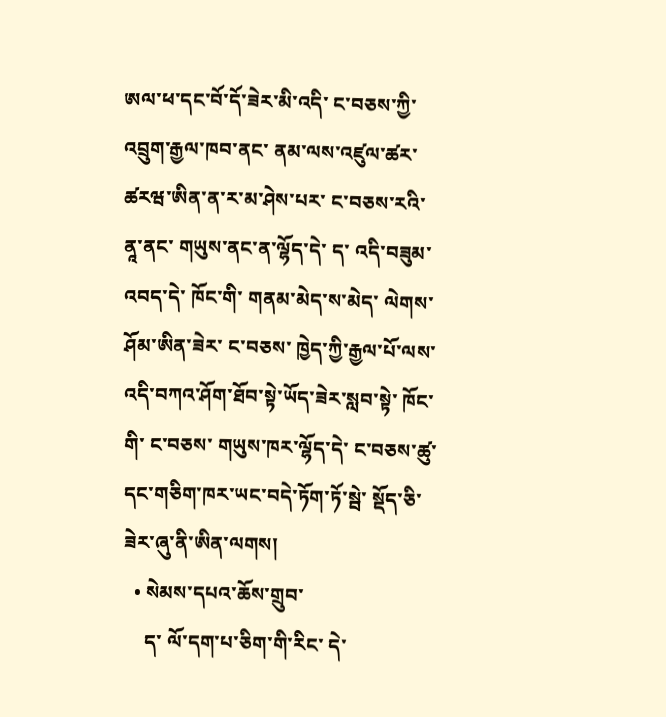ཨལ་ཕ་དང་བོ་དོ་ཟེར་མི་འདི་ ང་བཅས་ཀྱི་ འབྲུག་རྒྱལ་ཁབ་ནང་ ནམ་ལས་འཛུལ་ཚར་ཚརཝ་ཨིན་ན་ར་མ་ཤེས་པར་ ང་བཅས་རའི་ནཱ་ནང་ གཡུས་ནང་ན་ལྷོད་དེ་ ད་ འདི་བཟུམ་འབད་དེ་ ཁོང་གི་ གནམ་མེད་ས་མེད་ ལེགས་ཤོམ་ཨིན་ཟེར་ ང་བཅས་ ཁྱེད་ཀྱི་རྒྱལ་པོ་ལས་ འདི་བཀའ་ཤོག་ཐོབ་སྟེ་ཡོད་ཟེར་སླབ་སྟེ་ ཁོང་གི་ ང་བཅས་ གཡུས་ཁར་ལྷོད་དེ་ ང་བཅས་ཚུ་དང་གཅིག་ཁར་ཡང་བདེ་ཏོག་ཏོ་སྦེ་ སྡོད་ཅི་ཟེར་ཞུ་ནི་ཨིན་ལགས།
  • སེམས་དཔའ་ཆོས་གྲུབ་
    ད་ ལོ་དག་པ་ཅིག་གི་རིང་ དེ་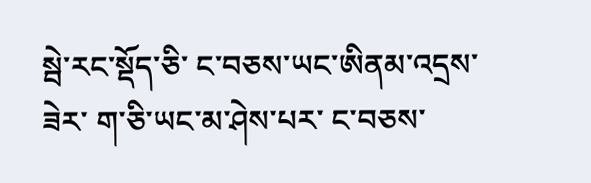སྦེ་རང་སྡོད་ཅི་ ང་བཅས་ཡང་ཨིནམ་འདྲས་ཟེར་ ག་ཅི་ཡང་མ་ཤེས་པར་ ང་བཅས་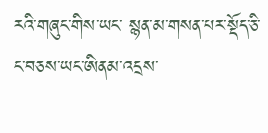རའི་གཞུང་གིས་ཡང་ སྙན་མ་གསན་པར་སྡོད་ཅི་ ང་བཅས་ཡང་ཨིནམ་འདྲས་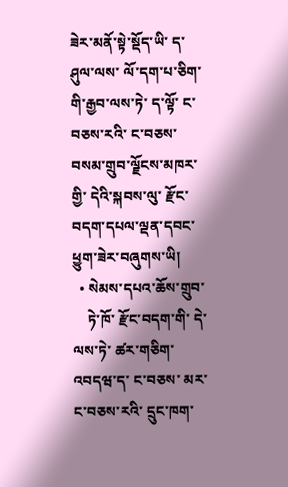ཟེར་མནོ་སྟེ་སྡོད་ཡི་ ད་ ཤུལ་ལས་ ལོ་དག་པ་ཅིག་གི་རྒྱབ་ལས་ཏེ་ ད་ལྟོ་ ང་བཅས་རའི་ ང་བཅས་བསམ་གྲུབ་ལྗོངས་མཁར་གྱི་ དེའི་སྐབས་ལུ་ རྫོང་བདག་དཔལ་ལྡན་དབང་ཕྱུག་ཟེར་བཞུགས་ཡི།
  • སེམས་དཔའ་ཆོས་གྲུབ་
    ཏེ་ཁོ་ རྫོང་བདག་གི་ དེ་ལས་ཏེ་ ཚར་གཅིག་འབདཝ་ད་ ང་བཅས་ མར་ ང་བཅས་རའི་ དྲུང་ཁག་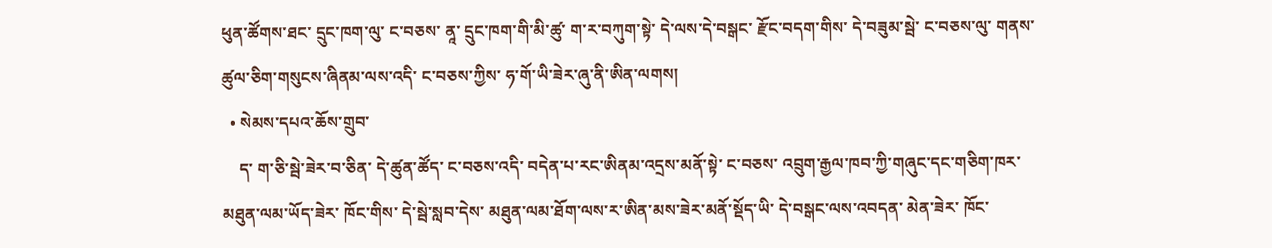ཕུན་ཚོགས་ཐང་ དྲུང་ཁག་ལུ་ ང་བཅས་ ནཱ་ དྲུང་ཁག་གི་མི་ཚུ་ ག་ར་བཀུག་སྟེ་ དེ་ལས་དེ་བསྒང་ རྫོང་བདག་གིས་ དེ་བཟུམ་སྦེ་ ང་བཅས་ལུ་ གནས་ཚུལ་ཅིག་གསུངས་ཞིནམ་ལས་འདི་ ང་བཅས་ཀྱིས་ ཧ་གོ་ཡི་ཟེར་ཞུ་ནི་ཨིན་ལགས།
  • སེམས་དཔའ་ཆོས་གྲུབ་
    ད་ ག་ཅི་སྦེ་ཟེར་བ་ཅིན་ དེ་ཚུན་ཚོད་ ང་བཅས་འདི་ བདེན་པ་རང་ཨིནམ་འདྲས་མནོ་སྟེ་ ང་བཅས་ འབྲུག་རྒྱལ་ཁབ་ཀྱི་གཞུང་དང་གཅིག་ཁར་ མཐུན་ལམ་ཡོད་ཟེར་ ཁོང་གིས་ དེ་སྦེ་སླབ་དེས་ མཐུན་ལམ་ཐོག་ལས་ར་ཨིན་མས་ཟེར་མནོ་སྡོད་ཡི་ དེ་བསྒང་ལས་འབདན་ མེན་ཟེར་ ཁོང་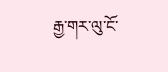རྒྱ་གར་ལུ་ངོ་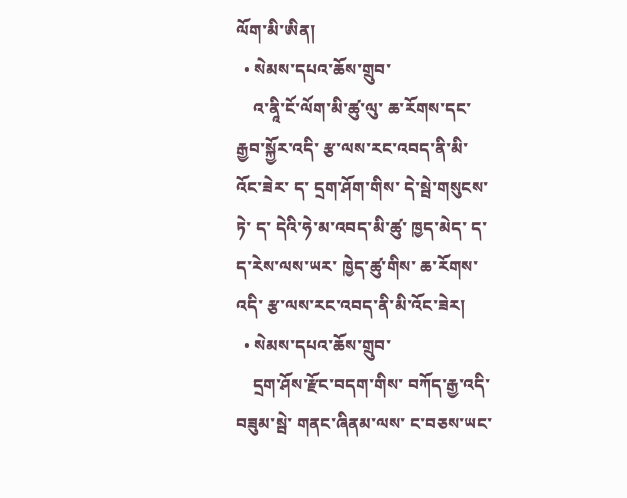ལོག་མི་ཨིན།
  • སེམས་དཔའ་ཆོས་གྲུབ་
    འ་ནཱི་ངོ་ལོག་མི་ཚུ་ལུ་ ཆ་རོགས་དང་རྒྱབ་སྐྱོར་འདི་ རྩ་ལས་རང་འབད་ནི་མི་འོང་ཟེར་ ད་ དྲག་ཤོག་གིས་ དེ་སྦེ་གསུངས་ཏེ་ ད་ དེའི་ཧེ་མ་འབད་མི་ཚུ་ ཁྱད་མེད་ ད་ ད་རེས་ལས་ཡར་ ཁྱེད་ཚུ་གིས་ ཆ་རོགས་འདི་ རྩ་ལས་རང་འབད་ནི་མི་འོང་ཟེར།
  • སེམས་དཔའ་ཆོས་གྲུབ་
    དྲག་ཤོས་རྫོང་བདག་གིས་ བཀོད་རྒྱ་འདི་བཟུམ་སྦེ་ གནང་ཞིནམ་ལས་ ང་བཅས་ཡང་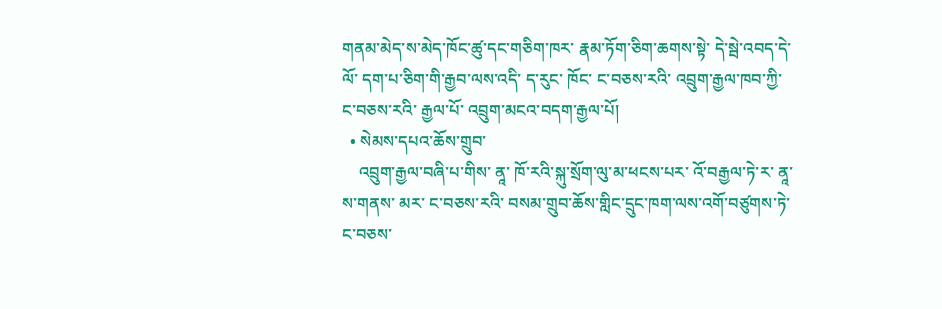གནམ་མེད་ས་མེད་ཁོང་ཚུ་དང་གཅིག་ཁར་ རྣམ་ཏོག་ཅིག་ཆགས་སྟེ་ དེ་སྦེ་འབད་དེ་ ལོ་ དག་པ་ཅིག་གི་རྒྱབ་ལས་འདི་ ད་རུང་ ཁོང་ ང་བཅས་རའི་ འབྲུག་རྒྱལ་ཁབ་ཀྱི་ ང་བཅས་རའི་ རྒྱལ་པོ་ འབྲུག་མངའ་བདག་རྒྱལ་པོ།
  • སེམས་དཔའ་ཆོས་གྲུབ་
    འབྲུག་རྒྱལ་བཞི་པ་གིས་ ནཱ་ ཁོ་རའི་སྐུ་སྲོག་ལུ་མ་ཕངས་པར་ འོ་བརྒྱལ་ཏེ་ར་ ནཱ་ ས་གནས་ མར་ ང་བཅས་རའི་ བསམ་གྲུབ་ཆོས་གླིང་དྲུང་ཁག་ལས་འགོ་བཙུགས་ཏེ་ ང་བཅས་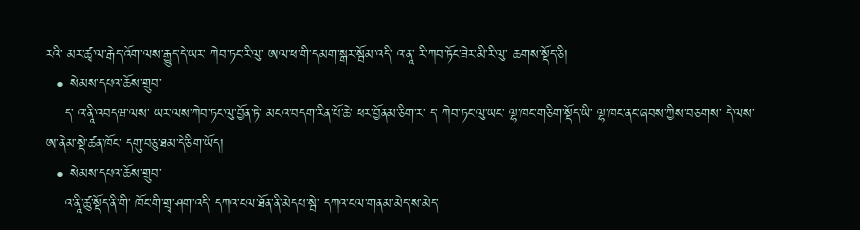རའི་ མར་ཚྭ་ལ་རྒེད་འོག་ལས་རྒྱུད་དེ་ཡར་ ཀེབ་ཏང་རི་ལུ་ ཨལ་ཕ་གི་དམག་སྒར་སྦོམ་འདི་ འ་ནཱ་ རི་ཀབ་ཏོང་ཟེར་མི་རི་ལུ་ ཆགས་སྡོད་ཅི།
  • སེམས་དཔའ་ཆོས་གྲུབ་
    ད་ འ་ནཱི་འབདཝ་ལས་ ཡར་ལས་ཀེབ་ཏང་ལུ་བྱོན་ཏེ་ མངའ་བདག་རིན་པོ་ཆེ་ ཕར་བྱོནམ་ཅིག་ར་ ད་ ཀེབ་ཏང་ལུ་ཡང་ ལྷ་ཁང་གཅིག་སྡོད་ཡི་ ལྷ་ཁང་ནང་ཞབས་ཀྱིས་བཅགས་ དེ་ལས་ ཨ་ནེམ་སྡེ་ཚན་ཁོང་ དགུ་བཅུ་ཐམ་དེ་ཅིག་ཡོད།
  • སེམས་དཔའ་ཆོས་གྲུབ་
    འ་ནཱི་ཚུ་སྡོད་ནི་གི་ ཁོང་གི་གྲྭ་ཤག་འདི་ དཀའ་ངལ་ཐོན་ནི་མེདཔ་སྦེ་ དཀའ་ངལ་གནམ་མེད་ས་མེད་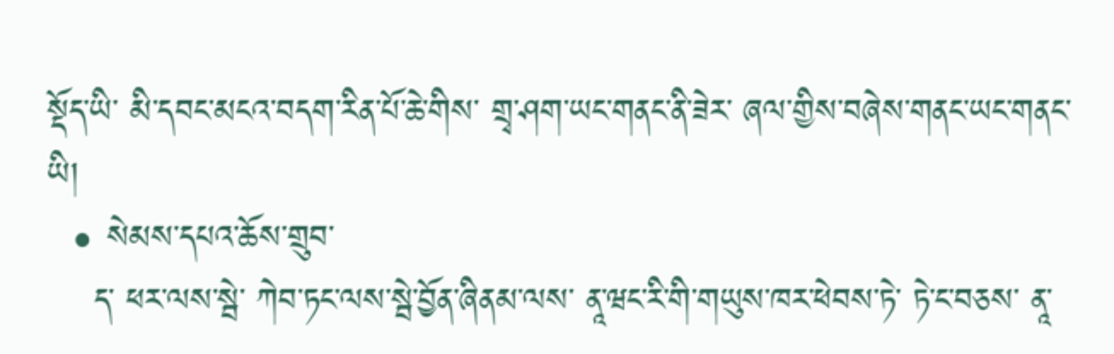སྡོད་ཡི་ མི་དབང་མངའ་བདག་རིན་པོ་ཆེ་གིས་ གྲྭ་ཤག་ཡང་གནང་ནི་ཟེར་ ཞལ་གྱིས་བཞེས་གནང་ཡང་གནང་ཡི།
  • སེམས་དཔའ་ཆོས་གྲུབ་
    ད་ ཕར་ལས་སྦེ་ ཀེབ་ཏང་ལས་སྦེ་བྱོན་ཞིནམ་ལས་ ནཱ་ཝང་རི་གི་གཡུས་ཁར་ཕེབས་ཏེ་ ཏེ་ང་བཅས་ ནཱ་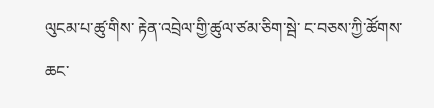ལུངམ་པ་ཚུ་གིས་ རྟེན་འབྲེལ་གྱི་ཚུལ་ཙམ་ཅིག་སྦེ་ ང་བཅས་ཀྱི་ཚོགས་ཆང་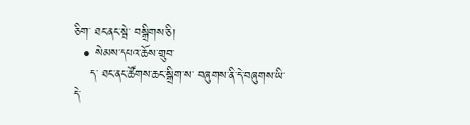ཅིག་ ཐང་ནང་སྦེ་ བསྒྲིགས་ཅི།
  • སེམས་དཔའ་ཆོས་གྲུབ་
    ད་ ཐང་ནང་ཚོགས་ཆང་སྒྲིག་ས་ བཞུགས་ནི་དེ་བཞུགས་ཡི་ དེ་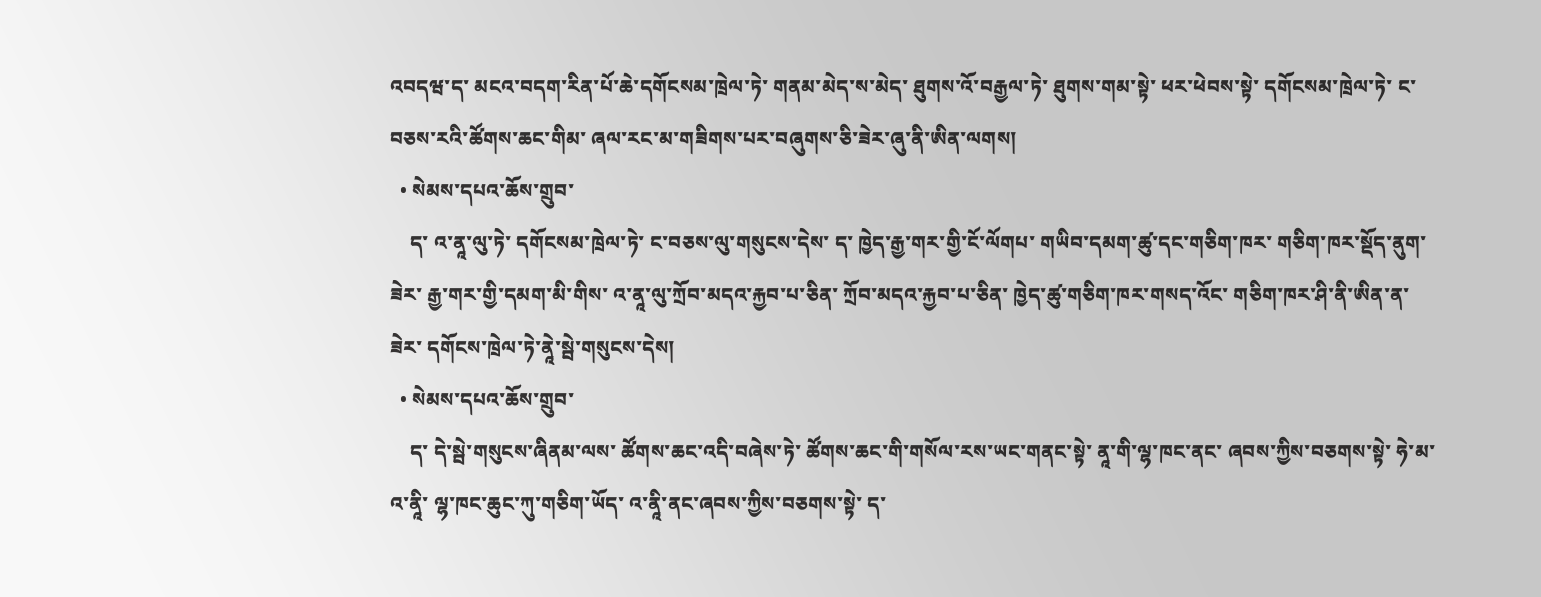འབདཝ་ད་ མངའ་བདག་རིན་པོ་ཆེ་དགོངསམ་ཁྲེལ་ཏེ་ གནམ་མེད་ས་མེད་ ཐུགས་འོ་བརྒྱལ་ཏེ་ ཐུགས་གམ་སྟེ་ ཕར་ཕེབས་སྟེ་ དགོངསམ་ཁྲེལ་ཏེ་ ང་བཅས་རའི་ཚོགས་ཆང་གིམ་ ཞལ་རང་མ་གཟིགས་པར་བཞུགས་ཅི་ཟེར་ཞུ་ནི་ཨིན་ལགས།
  • སེམས་དཔའ་ཆོས་གྲུབ་
    ད་ འ་ནཱ་ལུ་ཏེ་ དགོངསམ་ཁྲེལ་ཏེ་ ང་བཅས་ལུ་གསུངས་དེས་ ད་ ཁྱེད་རྒྱ་གར་གྱི་ངོ་ལོགཔ་ གཡིབ་དམག་ཚུ་དང་གཅིག་ཁར་ གཅིག་ཁར་སྡོད་ནུག་ཟེར་ རྒྱ་གར་གྱི་དམག་མི་གིས་ འ་ནཱ་ལུ་ཀྲོབ་མདའ་རྐྱབ་པ་ཅིན་ ཀྲོབ་མདའ་རྐྱབ་པ་ཅིན་ ཁྱེད་ཚུ་གཅིག་ཁར་གསད་འོང་ གཅིག་ཁར་ཤི་ནི་ཨིན་ན་ཟེར་ དགོངས་ཁྲེལ་ཏེ་ནཱེ་སྦེ་གསུངས་དེས།
  • སེམས་དཔའ་ཆོས་གྲུབ་
    ད་ དེ་སྦེ་གསུངས་ཞིནམ་ལས་ ཚོགས་ཆང་འདི་བཞེས་ཏེ་ ཚོགས་ཆང་གི་གསོལ་རས་ཡང་གནང་སྟེ་ ནཱ་གི་ལྷ་ཁང་ནང་ ཞབས་ཀྱིས་བཅགས་སྟེ་ ཧེ་མ་འ་ནཱི་ ལྷ་ཁང་ཆུང་ཀུ་གཅིག་ཡོད་ འ་ནཱི་ནང་ཞབས་ཀྱིས་བཅགས་སྟེ་ ད་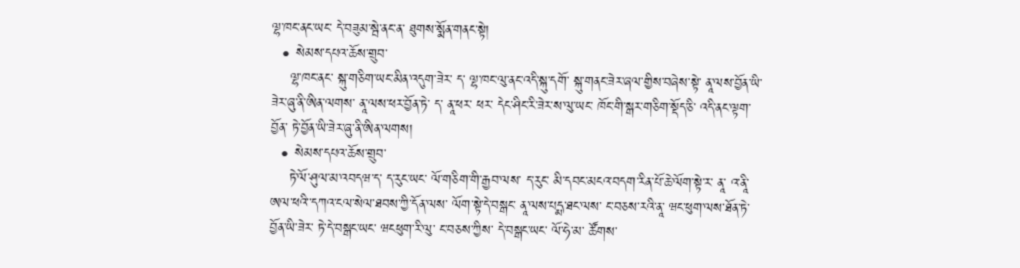ལྷ་ཁང་ནང་ཡང་ དེ་བཟུམ་སྦེ་ནང་ན་ ཐུགས་སྨོན་གནང་སྟེ།
  • སེམས་དཔའ་ཆོས་གྲུབ་
    ལྷ་ཁང་ནང་ སྐུ་གཅིག་ཡང་མིན་འདུག་ཟེར་ ད་ ལྷ་ཁང་ལུ་ནང་འདི་སྐུ་དགོ་ སྐུ་གནང་ཟེར་ཞལ་གྱིས་བཞེས་སྟེ་ ནཱ་ལས་བྱོན་ཡི་ཟེར་ཞུ་ནི་ཨིན་ལགས་ ནཱ་ལས་ཕར་བྱོན་ཏེ་ ད་ ནཱ་ཕར་ ཕར་ དེང་ཤིང་རི་ཟེར་ས་ལུ་ཡང་ ཁོང་གི་སྒར་གཅིག་སྡོད་ཅི་ འདི་ནང་ལྟག་བྱོན་ ཏེ་བྱོན་ཡི་ཟེར་ཞུ་ནི་ཨིན་ལགས།
  • སེམས་དཔའ་ཆོས་གྲུབ་
    ཏེ་ལོ་ཤུལ་མ་འབདཝ་ད་ ད་རུང་ཡང་ ལོ་གཅིག་གི་རྒྱབ་ལས་ ད་རུང་ མི་དབང་མངའ་བདག་རིན་པོ་ཆེ་ལོག་སྟེ་ར་ ནཱ་ འ་ནཱི་ཨལ་ཕའི་་དཀའ་ངལ་སེལ་ཐབས་ཀྱི་དོན་ལས་ ལོག་སྟེ་དེ་བསྒང་ ནཱ་ལས་པདྨ་ཐང་ལས་ ང་བཅས་རའི་ནཱ་ ཝང་ཕུག་ལས་ཐོན་ཏེ་བྱོན་ཡི་ཟེར་ ཏེ་དེ་བསྒང་ཡང་ ཝངཕུག་རི་ལུ་ ང་བཅས་ཀྱིས་ དེ་བསྒང་ཡང་ ལོ་ཧེ་མ་ ཚོགས་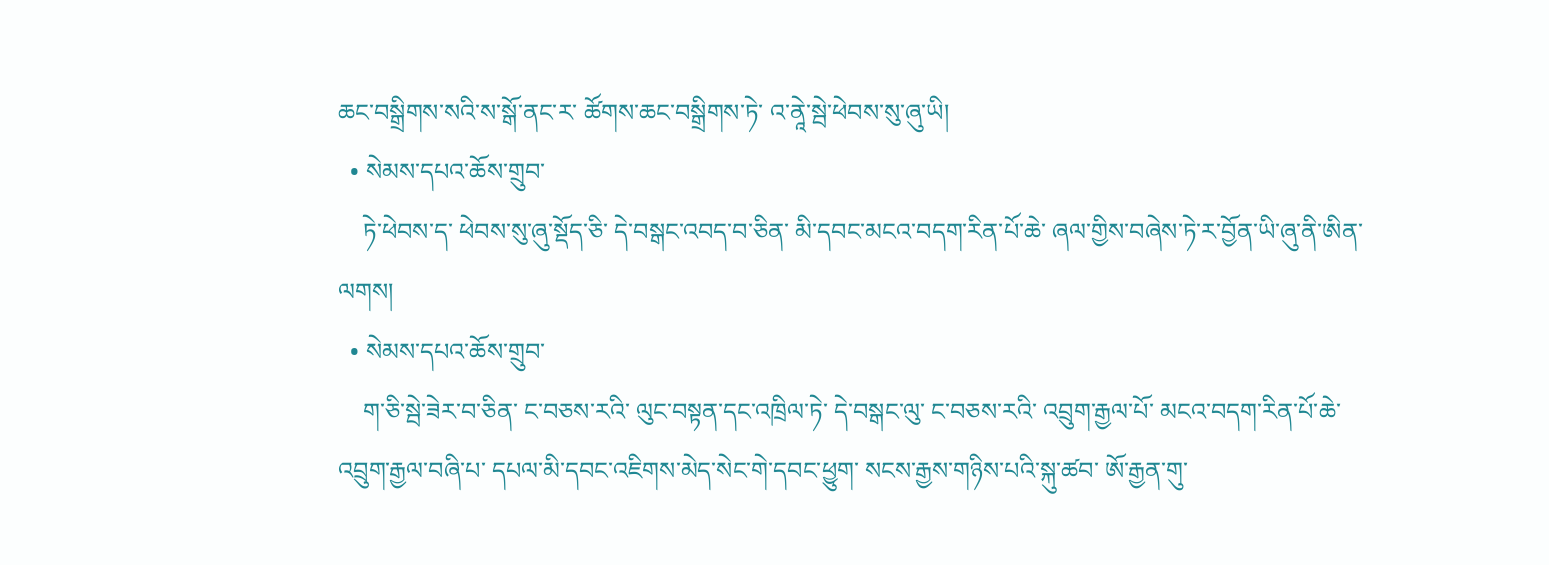ཆང་བསྒྲིགས་སའི་ས་སྒོ་ནང་ར་ ཚོགས་ཆང་བསྒྲིགས་ཏེ་ འ་ནཱེ་སྦེ་ཕེབས་སུ་ཞུ་ཡི།
  • སེམས་དཔའ་ཆོས་གྲུབ་
    ཏེ་ཕེབས་ད་ ཕེབས་སུ་ཞུ་སྡོད་ཅི་ དེ་བསྒང་འབད་བ་ཅིན་ མི་དབང་མངའ་བདག་རིན་པོ་ཆེ་ ཞལ་གྱིས་བཞེས་ཏེ་ར་བྱོན་ཡི་ཞུ་ནི་ཨིན་ལགས།
  • སེམས་དཔའ་ཆོས་གྲུབ་
    ག་ཅི་སྦེ་ཟེར་བ་ཅིན་ ང་བཅས་རའི་ ལུང་བསྟན་དང་འཁྲིལ་ཏེ་ དེ་བསྒང་ལུ་ ང་བཅས་རའི་ འབྲུག་རྒྱལ་པོ་ མངའ་བདག་རིན་པོ་ཆེ་ འབྲུག་རྒྱལ་བཞི་པ་ དཔལ་མི་དབང་འཇིགས་མེད་སེང་གེ་དབང་ཕྱུག་ སངས་རྒྱས་གཉིས་པའི་སྐུ་ཚབ་ ཨོ་རྒྱན་གུ་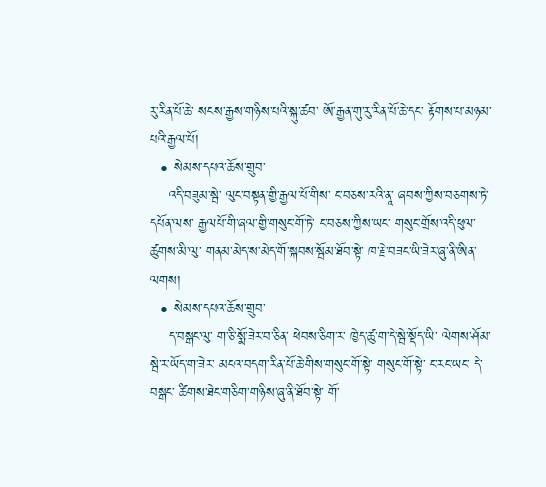རུ་རིན་པོ་ཆེ་ སངས་རྒྱས་གཉིས་པའི་སྐུ་ཚབ་ ཨོ་རྒྱན་གུ་རུ་རིན་པོ་ཆེ་དང་ རྟོགས་པ་མཉམ་པའི་རྒྱལ་པོ།
  • སེམས་དཔའ་ཆོས་གྲུབ་
    འདི་བཟུམ་སྦེ་ ལུང་བསྟན་གྱི་རྒྱལ་པོ་གིས་ ང་བཅས་རའི་ནཱ་ ཞབས་ཀྱིས་བཅགས་ཏེ་ དཔོན་ལས་ རྒྱལཔོ་གི་ཞལ་གྱི་གསུང་གོ་ཏེ་ ང་བཅས་ཀྱིས་ཡང་ གསུང་གྲོས་འདི་ཕུལ་ཚུགས་མི་ལུ་ གནམ་མེད་ས་མེད་གོ་སྐབས་སྦོམ་ཐོབ་སྟེ་ ཁ་རྗེ་བཟང་ཡི་ཟེར་ཞུ་ནི་ཨིན་ལགས།
  • སེམས་དཔའ་ཆོས་གྲུབ་
    ད་བསྒང་ལུ་ ག་ཅི་སྨོ་ཟེར་བ་ཅིན་ ཕེབས་ཅིག་ར་ ཁྱེད་ཚུ་ག་དེ་སྦེ་སྡོད་ཡི་ ལེགས་ཤོམ་སྦེ་ར་ཡོད་ག་ཟེར་ མངའ་བདག་རིན་པོ་ཆེ་གིས་གསུང་གོ་སྟེ་ གསུང་གོ་སྟེ་ ང་རང་ཡང་ དེ་བསྒང་ ཚིགས་ཐེང་གཅིག་གཉིས་ཞུ་ནི་ཐོབ་སྟེ་ གོ་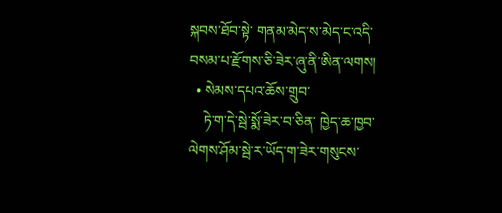སྐབས་ཐོབ་སྟེ་ གནམ་མེད་ས་མེད་ང་འདི་ བསམ་པ་རྫོགས་ཅི་ཟེར་ཞུ་ནི་ཨིན་ལགས།
  • སེམས་དཔའ་ཆོས་གྲུབ་
    ཏེ་ག་དེ་སྦེ་སྨོ་ཟེར་བ་ཅིན་ ཁྱེད་ཆ་ཁྱབ་ ལེགས་ཤོམ་སྦེ་ར་ཡོད་ག་ཟེར་གསུངས་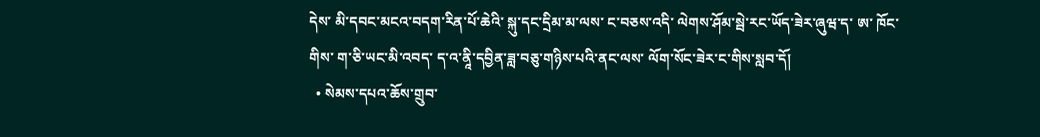དེས་ མི་དབང་མངའ་བདག་རིན་པོ་ཆེའི་ སྐུ་དང་དྲིམ་མ་ལས་ ང་བཅས་འདི་ ལེགས་ཤོམ་སྦེ་རང་ཡོད་ཟེར་ཞུཝ་ད་ ཨ་ ཁོང་གིས་ ག་ཅི་ཡང་མི་འབད་ ད་འ་ནཱི་དབྱིན་ཟླ་བཅུ་གཉིས་པའི་ནང་ལས་ ལོག་སོང་ཟེར་ང་གིས་སླབ་དོ།
  • སེམས་དཔའ་ཆོས་གྲུབ་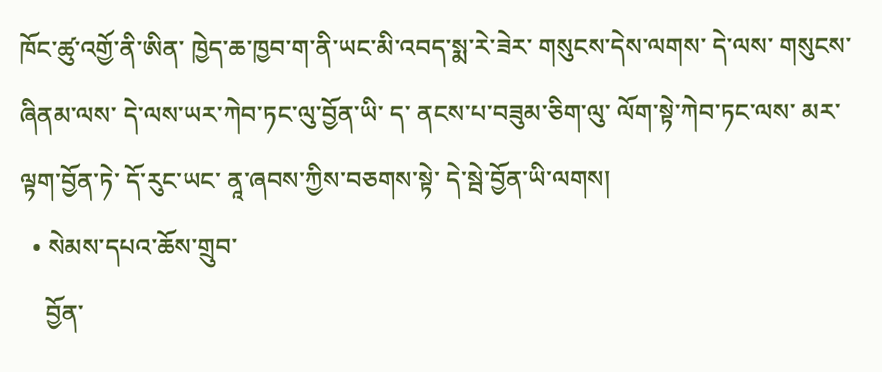ཁོང་ཚུ་འགྱོ་ནི་ཨིན་ ཁྱེད་ཆ་ཁྱབ་ག་ནི་ཡང་མི་འབད་སྨ་རེ་ཟེར་ གསུངས་དེས་ལགས་ དེ་ལས་ གསུངས་ཞིནམ་ལས་ དེ་ལས་ཡར་ཀེབ་ཏང་ལུ་བྱོན་ཡི་ ད་ ནངས་པ་བཟུམ་ཅིག་ལུ་ ལོག་སྟེ་ཀེབ་ཏང་ལས་ མར་ལྟག་བྱོན་ཏེ་ དོ་རུང་ཡང་ ནཱ་ཞབས་ཀྱིས་བཅགས་སྟེ་ དེ་སྦེ་བྱོན་ཡི་ལགས།
  • སེམས་དཔའ་ཆོས་གྲུབ་
    བྱོན་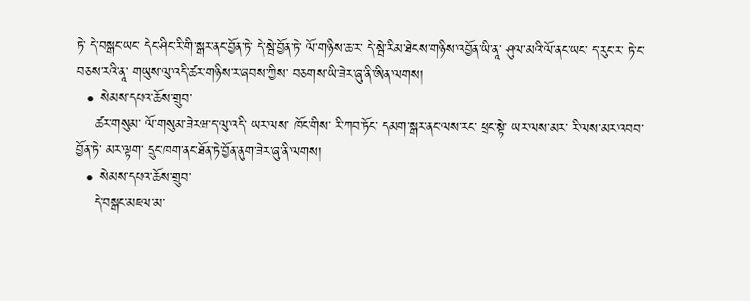ཏེ་ དེ་བསྒང་ཡང་ དེང་ཤིང་རི་གི་སྒར་ནང་བྱོན་ཏེ་ དེ་སྦེ་བྱོན་ཏེ་ ལོ་གཉིས་ཆ་ར་ དེ་སྦེ་རིམ་ཐེངས་གཉིས་འབྱོན་ཡི་ནཱ་ ཤུལ་མའི་ལོ་ནང་ཡང་ ད་རུང་ར་ ཏེ་ང་བཅས་རའི་ནཱ་ གཡུས་ལུ་འདི་ཚར་གཉིས་ར་ཞབས་ཀྱིས་ བཅགས་ཡི་ཟེར་ཞུ་ནི་ཨིན་ལགས།
  • སེམས་དཔའ་ཆོས་གྲུབ་
    ཚར་གསུམ་ ལོ་གསུམ་ཟེརཝ་ད་ལུ་འདི་ ཡར་ལས་ ཁོང་གིས་ རི་ཀབ་ཏོང་ དམག་སྒར་ནང་ལས་རང་ ཕྲང་སྟེ་ ཡར་ལས་མར་ རི་ལས་མར་འབབ་བྱོན་ཏེ་ མར་ལྟག་ དྲུང་ཁག་ནང་ཐོན་ཏེ་བྱོན་ནུག་ཟེར་ཞུ་ནི་ལགས།
  • སེམས་དཔའ་ཆོས་གྲུབ་
    དེ་བསྒང་མཇལ་མ་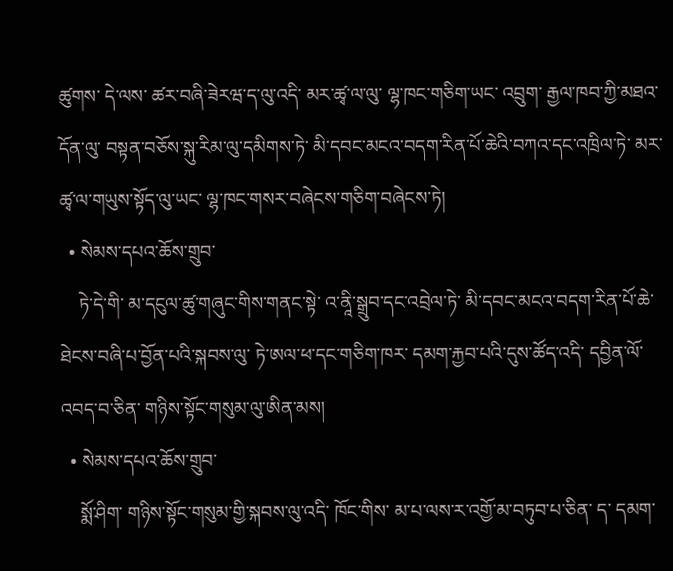ཚུགས་ དེ་ལས་ ཚར་བཞི་ཟེརཝ་ད་ལུ་འདི་ མར་ཚྭ་ལ་ལུ་ ལྷ་ཁང་གཅིག་ཡང་ འབྲུག་ རྒྱལ་ཁབ་ཀྱི་མཐའ་དོན་ལུ་ བསྟན་བཅོས་སྐུ་རིམ་ལུ་དམིགས་ཏེ་ མི་དབང་མངའ་བདག་རིན་པོ་ཆེའི་བཀའ་དང་འཁྲིལ་ཏེ་ མར་ཚྭ་ལ་གཡུས་སྟོད་ལུ་ཡང་ ལྷ་ཁང་གསར་བཞེངས་གཅིག་བཞེངས་ཏེ།
  • སེམས་དཔའ་ཆོས་གྲུབ་
    ཏེ་དེ་གི་ མ་དངུལ་ཚུ་གཞུང་གིས་གནང་སྟེ་ འ་ནཱི་སྒྲུབ་དང་འབྲེལ་ཏེ་ མི་དབང་མངའ་བདག་རིན་པོ་ཆེ་ ཐེངས་བཞི་པ་བྱོན་པའི་སྐབས་ལུ་ ཏེ་ཨལ་ཕ་དང་གཅིག་ཁར་ དམག་རྐྱབ་པའི་དུས་ཚོད་འདི་ དབྱིན་ལོ་འབད་བ་ཅིན་ གཉིས་སྟོང་གསུམ་ལུ་ཨིན་མས།
  • སེམས་དཔའ་ཆོས་གྲུབ་
    སྨོ་ཤིག་ གཉིས་སྟོང་གསུམ་གྱི་སྐབས་ལུ་འདི་ ཁོང་གིས་ མ་པ་ལས་ར་འགྱོ་མ་བཏུབ་པ་ཅིན་ ད་ དམག་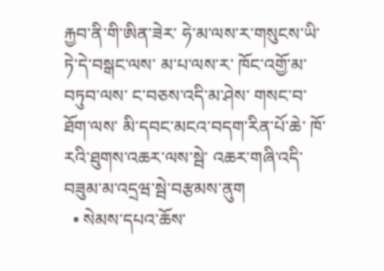རྐྱབ་ནི་གི་ཨིན་ཟེར་ ཧེ་མ་ལས་ར་གསུངས་ཡི་ ཏེ་དེ་བསྒང་ལས་ མ་པ་ལས་ར་ ཁོང་འགྱོ་མ་བཏུབ་ལས་ ང་བཅས་འདི་མ་ཤེས་ གསང་བ་ཐོག་ལས་ མི་དབང་མངའ་བདག་རིན་པོ་ཆེ་ ཁོ་རའི་ཐུགས་འཆར་ལས་སྦེ་ འཆར་གཞི་འདི་བཟུམ་མ་འདྲཝ་སྦེ་བརྩམས་ནུག
  • སེམས་དཔའ་ཆོས་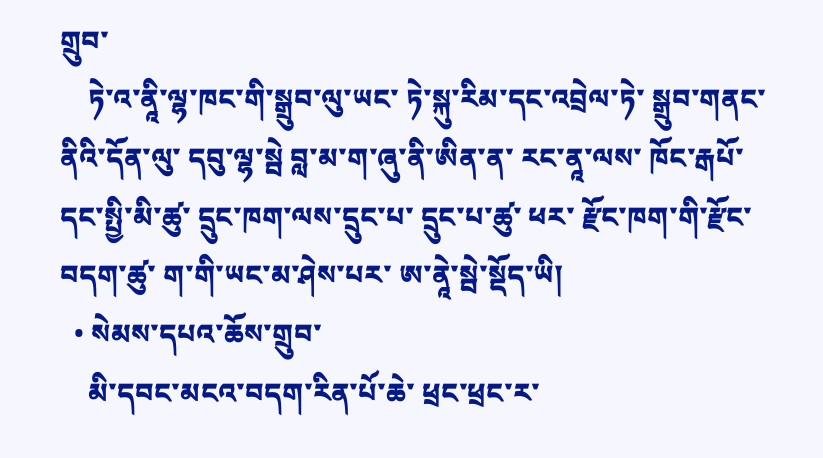གྲུབ་
    ཏེ་འ་ནཱི་ལྷ་ཁང་གི་སྒྲུབ་ལུ་ཡང་ ཏེ་སྐུ་རིམ་དང་འབྲེལ་ཏེ་ སྒྲུབ་གནང་ནིའི་དོན་ལུ་ དབུ་ལྷ་སྦེ བླ་མ་ག་ཞུ་ནི་ཨིན་ན་ རང་ནཱ་ལས་ ཁོང་རྒཔོ་དང་སྤྱི་མི་ཚུ་ དྲུང་ཁག་ལས་དྲུང་པ་ དྲུང་པ་ཚུ་ ཕར་ རྫོང་ཁག་གི་རྫོང་བདག་ཚུ་ ག་གི་ཡང་མ་ཤེས་པར་ ཨ་ནཱེ་སྦེ་སྡོད་ཡི།
  • སེམས་དཔའ་ཆོས་གྲུབ་
    མི་དབང་མངའ་བདག་རིན་པོ་ཆེ་ ཕྲང་ཕྲང་ར་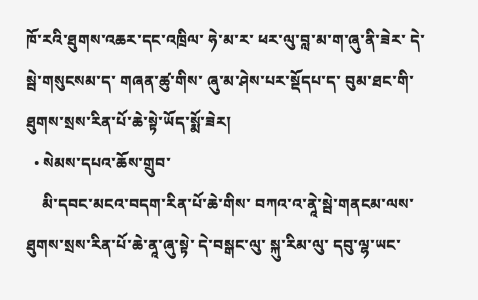ཁོ་རའི་ཐུགས་འཆར་དང་འཁྲིལ་ ཧེ་མ་ར་ ཕར་ལུ་བླ་མ་ག་ཞུ་ནི་ཟེར་ དེ་སྦེ་གསུངསམ་ད་ གཞན་ཚུ་གིས་ ཞུ་མ་ཤེས་པར་སྡོདཔ་ད་ བུམ་ཐང་གི་ ཐུགས་སྲས་རིན་པོ་ཆེ་སྟེ་ཡོད་སྨོ་ཟེར།
  • སེམས་དཔའ་ཆོས་གྲུབ་
    མི་དབང་མངའ་བདག་རིན་པོ་ཆེ་གིས་ བཀའ་འ་ནཱེ་སྦེ་གནངམ་ལས་ ཐུགས་སྲས་རིན་པོ་ཆེ་ནཱ་ཞུ་སྟེ་ དེ་བསྒང་ལུ་ སྐུ་རིམ་ལུ་ དབུ་ལྷ་ཡང་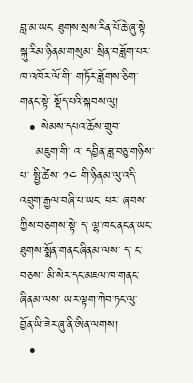བླ་མ་ཡང་ ཐུགས་སྲས་རིན་པོ་ཆེ་ཞུ་སྟེ སྐུ་རིམ་ཉིནམ་གསུམ་ སྲིན་བཟློག་པར་ཁ་འཁོར་ལོ་གི་ གཏོར་ཟློགས་ཅིག་གནང་སྟེ་ སྡོད་པའི་སྐབས་ལུ།
  • སེམས་དཔའ་ཆོས་གྲུབ་
    མཇུག་གི་ འ་ དབྱིན་ཟླ་བཅུ་གཉིས་པ་ སྤྱི་ཚེས་ ༡༤ གི་ཉིནམ་ལུ་འདི་ འབྲུག་རྒྱལ་བཞི་པ་ཡང་ ཕར་ ཞབས་ཀྱིས་བཅགས་སྟེ་ ད་ ལྷ་ཁང་ནང་ན་ཡང་ ཐུགས་སྨོན་གནང་ཞིནམ་ལས་ ད་ ང་བཅས་ མི་སེར་དང་མཇལ་ཁ་གནང་ཞིནམ་ལས་ ཡར་ལྟག་ཀེབ་ཏང་ལུ་ བྱོན་ཡི་ཟེར་ཞུ་ནི་ཨིན་ལགས།
  •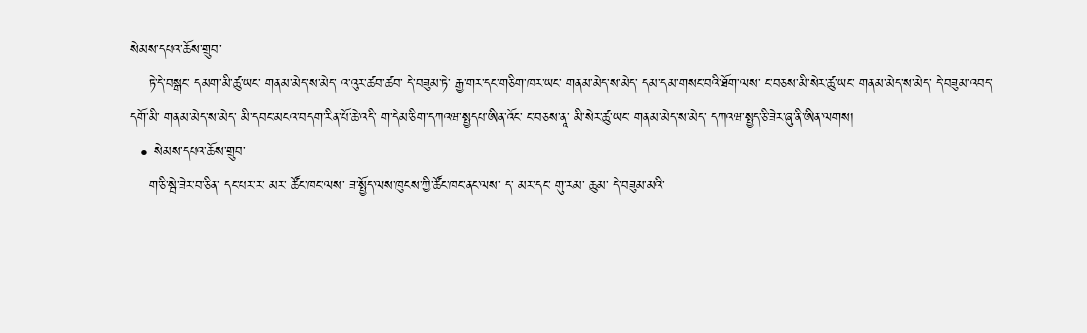སེམས་དཔའ་ཆོས་གྲུབ་
    ཏེ་དེ་བསྒང་ དམག་མི་ཚུ་ཡང་ གནམ་མེད་ས་མེད་ འ་འུར་ཚབ་ཚབ་ དེ་བཟུམ་ཏེ་ རྒྱ་གར་དང་གཅིག་ཁར་ཡང་ གནམ་མེད་ས་མེད་ དམ་དམ་གསང་བའི་ཐོག་ལས་ ང་བཅས་མི་སེར་ཚུ་ཡང་ གནམ་མེད་ས་མེད་ དེ་བཟུམ་འབད་དགོ་མི་ གནམ་མེད་ས་མེད་ མི་དབང་མངའ་བདག་རིན་པོ་ཆེ་འདི་ ག་དེམ་ཅིག་དཀའཝ་སྤྱདཔ་ཨིན་འོང་ ང་བཅས་ནཱ་ མི་སེར་ཚུ་ཡང་ གནམ་མེད་ས་མེད་ དཀའཝ་སྤྱད་ཅི་ཟེར་ཞུ་ནི་ཨིན་ལགས།
  • སེམས་དཔའ་ཆོས་གྲུབ་
    ག་ཅི་སྦེ་ཟེར་བ་ཅིན་ དང་པར་ར་ མར་ ཚོང་ཁང་ལས་ ཟ་སྤྱོད་ལས་ཁུངས་ཀྱི་ཚོང་ཁང་ནང་ལས་ ད་ མར་དང་ གུ་རམ་ ཆུམ་ དེ་བཟུམ་མའི་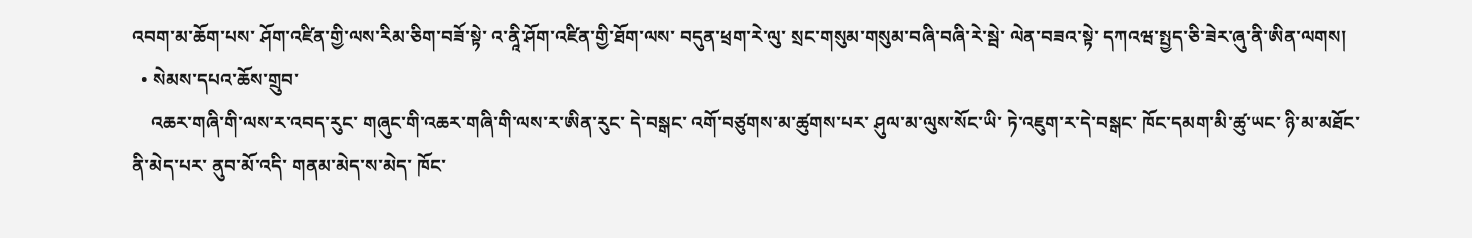འབག་མ་ཆོག་པས་ ཤོག་འཛིན་གྱི་ལས་རིམ་ཅིག་བཟོ་སྟེ་ འ་ནཱི་ཤོག་འཛིན་གྱི་ཐོག་ལས་ བདུན་ཕྲག་རེ་ལུ་ སྲང་གསུམ་གསུམ་བཞི་བཞི་རེ་སྦེ་ ལེན་བཟའ་སྟེ་ དཀའཝ་སྤྱད་ཅི་ཟེར་ཞུ་ནི་ཨིན་ལགས།
  • སེམས་དཔའ་ཆོས་གྲུབ་
    འཆར་གཞི་གི་ལས་ར་འབད་རུང་ གཞུང་གི་འཆར་གཞི་གི་ལས་ར་ཨིན་རུང་ དེ་བསྒང་ འགོ་བཙུགས་མ་ཚུགས་པར་ ཤུལ་མ་ལུས་སོང་ཡི་ ཏེ་འཇུག་ར་དེ་བསྒང་ ཁོང་དམག་མི་ཚུ་ཡང་ ཉི་མ་མཐོང་ནི་མེད་པར་ ནུབ་མོ་འདི་ གནམ་མེད་ས་མེད་ ཁོང་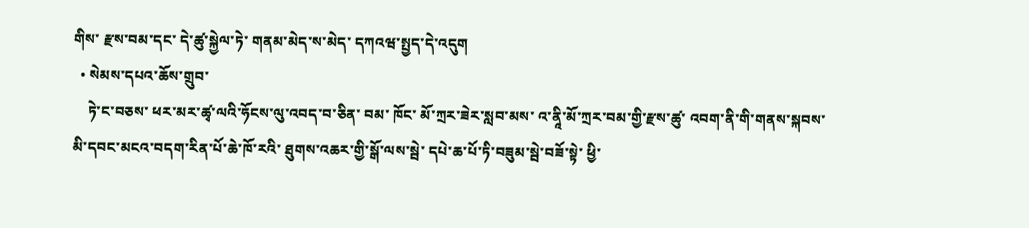གིས་ རྫས་བམ་དང་ དེ་ཚུ་སྐྱེལ་ཏེ་ གནམ་མེད་ས་མེད་ དཀའཝ་སྤྱད་དེ་འདུག
  • སེམས་དཔའ་ཆོས་གྲུབ་
    ཏེ་ང་བཅས་ ཕར་མར་ཚྭ་ལའི་ཧོངས་ལུ་འབད་བ་ཅིན་ བམ་ ཁོང་ མོ་ཀྲར་ཟེར་སླབ་མས་ འ་ནཱི་མོ་ཀྲར་བམ་གྱི་རྫས་ཚུ་ འབག་ནི་གི་གནས་སྐབས་ མི་དབང་མངའ་བདག་རིན་པོ་ཆེ་ཁོ་རའི་ ཐུགས་འཆར་གྱི་སྒོ་ལས་སྦེ་ དཔེ་ཆ་པོ་ཏི་བཟུམ་སྦེ་བཟོ་སྟེ་ ཕྱི་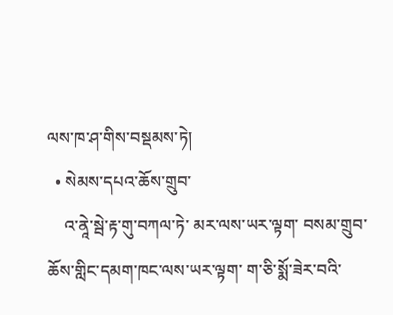ལས་ཁ་ཤ་གིས་བསྡམས་ཏེ།
  • སེམས་དཔའ་ཆོས་གྲུབ་
    འ་ནཱེ་སྦེ་རྟ་གུ་བཀལ་ཏེ་ མར་ལས་ཡར་ལྟག་ བསམ་གྲུབ་ཆོས་གླིང་དམག་ཁང་ལས་ཡར་ལྟག་ ག་ཅི་སྨོ་ཟེར་བའི་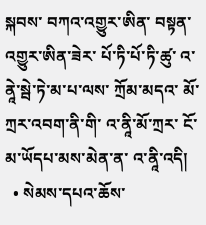སྐབས་ བཀའ་འགྱུར་ཨིན་ བསྟན་འགྱུར་ཨིན་ཟེར་ པོ་ཏི་པོ་ཏི་ཚུ་ འ་ནཱེ་སྦེ་ཏེ་མ་པ་ལས་ ཀྲོམ་མདའ་ མོ་ཀྲར་འབག་ནི་གི་ འ་ནཱི་མོ་ཀྲར་ ངོ་མ་ཡོདཔ་མས་མེན་ན་ འ་ནཱི་འདི།
  • སེམས་དཔའ་ཆོས་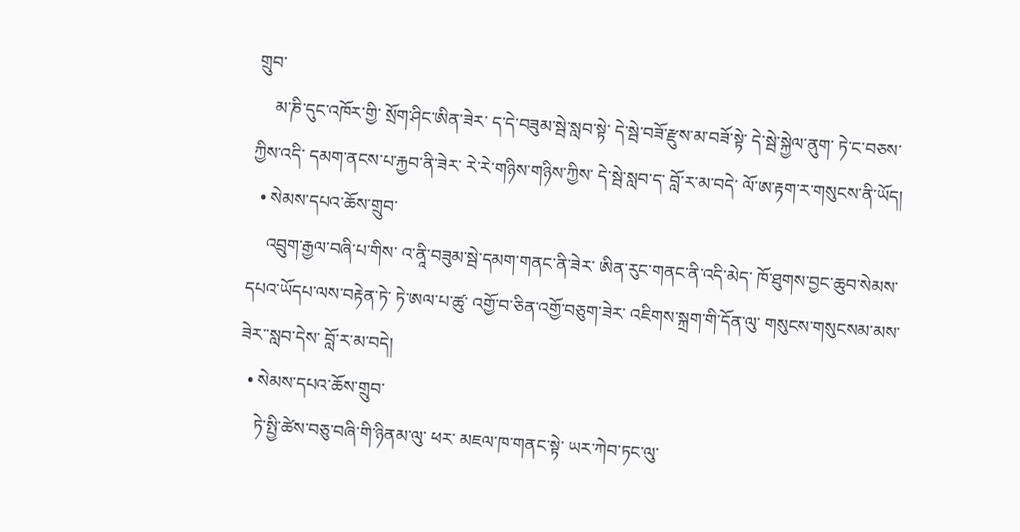གྲུབ་
    མ་ཎི་དུང་འཁོར་གྱི་ སྲོག་ཤིང་ཨིན་ཟེར་ ད་དེ་བཟུམ་སྦེ་སླབ་སྟེ་ དེ་སྦེ་བཟོ་རྫུས་མ་བཟོ་སྟེ་ དེ་སྦེ་སྐྱེལ་ནུག་ ཏེ་ང་བཅས་ཀྱིས་འདི་ དམག་ནངས་པ་རྐྱབ་ནི་ཟེར་ རེ་རེ་གཉིས་གཉིས་ཀྱིས་ དེ་སྦེ་སླབ་ད་ བློ་ར་མ་བདེ་ ལོ་ཨ་རྟག་ར་གསུངས་ནི་ཡོད།
  • སེམས་དཔའ་ཆོས་གྲུབ་
    འབྲུག་རྒྱལ་བཞི་པ་གིས་ འ་ནཱི་བཟུམ་སྦེ་དམག་གནང་ནི་ཟེར་ ཨིན་རུང་གནང་ནི་འདི་མེད་ ཁོ་ཐུགས་བྱང་ཆུབ་སེམས་དཔའ་ཡོདཔ་ལས་བརྟེན་ཏེ་ ཏེ་ཨལ་པ་ཚུ་ འགྱོ་བ་ཅིན་འགྱོ་བཅུག་ཟེར་ འཇིགས་སྐྲག་གི་དོན་ལུ་ གསུངས་གསུངསམ་མས་ཟེར་་སླབ་དེས་ བློ་ར་མ་བདེ།
  • སེམས་དཔའ་ཆོས་གྲུབ་
    ཏེ་སྤྱི་ཚེས་བཅུ་བཞི་གི་ཉིནམ་ལུ་ ཕར་ མཇལ་ཁ་གནང་སྟེ་ ཡར་ཀེབ་ཏང་ལུ་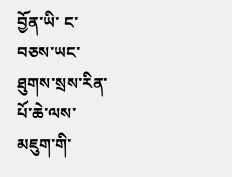བྱོན་ཡི་ ང་བཅས་ཡང་ ཐུགས་སྲས་རིན་པོ་ཆེ་ལས་ མཇུག་གི་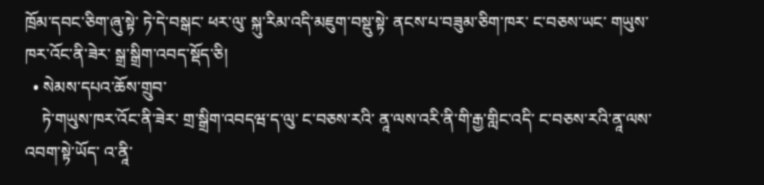ཁྲོམ་དབང་ཅིག་ཞུ་སྟེ་ ཏེ་དེ་བསྒང་ ཕར་ལུ་ སྐུ་རིམ་འདི་མཇུག་བསྡུ་སྟེ་ ནངས་པ་བཟུམ་ཅིག་ཁར་ ང་བཅས་ཡང་ གཡུས་ཁར་འོང་ནི་ཟེར་ སྒྲ་སྒྲིག་འབད་སྡོད་ཅི།
  • སེམས་དཔའ་ཆོས་གྲུབ་
    ཏེ་གཡུས་ཁར་འོང་ནི་ཟེར་ གྲ་སྒྲིག་འབདཝ་ད་ལུ་ ང་བཅས་རའི་ ནཱ་ལས་འརི་ནི་གི་རྒྱ་གླིང་འདི་ ང་བཅས་རའི་ནཱ་ལས་འབག་སྟེ་ཡོད་ འ་ནཱི་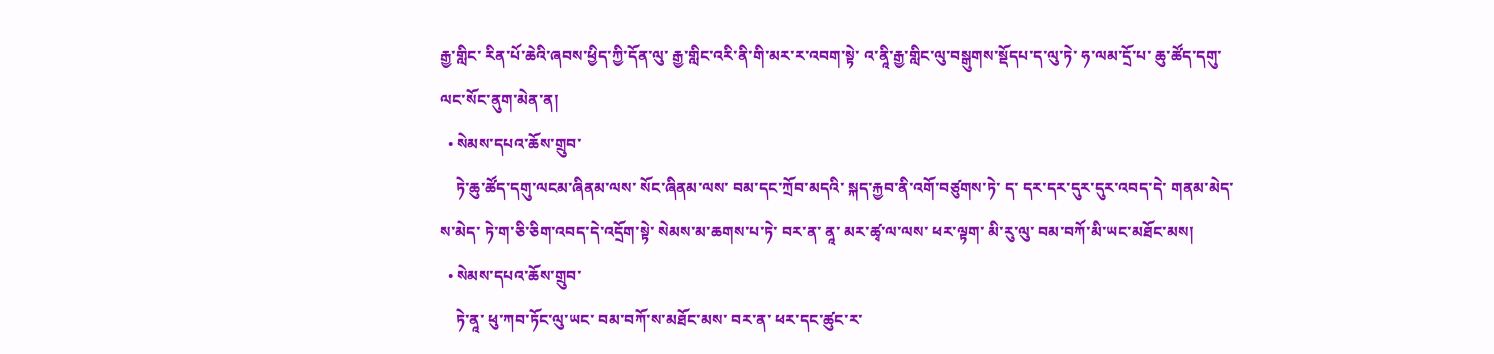རྒྱ་གླིང་ རིན་པོ་ཆེའི་ཞབས་ཕྱིད་ཀྱི་དོན་ལུ་ རྒྱ་གླིང་འརི་ནི་གི་མར་ར་འབག་སྟེ་ འ་ནཱི་རྒྱ་གླིང་ལུ་བསྒུགས་སྡོདཔ་ད་ལུ་ཏེ་ ཧ་ལམ་དྲོ་པ་ ཆུ་ཚོད་དགུ་ལང་སོང་ནུག་མེན་ན།
  • སེམས་དཔའ་ཆོས་གྲུབ་
    ཏེ་ཆུ་ཚོད་དགུ་ལངམ་ཞིནམ་ལས་ སོང་ཞིནམ་ལས་ བམ་དང་ཀྲོབ་མདའི་ སྐད་རྐྱབ་ནི་འགོ་བཙུགས་ཏེ་ ད་ དར་དར་དུར་དུར་འབད་དེ་ གནམ་མེད་ས་མེད་ ཏེ་ག་ཅི་ཅིག་འབད་དེ་འདྲོག་སྟེ་ སེམས་མ་ཆགས་པ་ཏེ་ བར་ན་ ནཱ་ མར་ཚྭ་ལ་ལས་ ཕར་ལྟག་ མི་རུ་ལུ་ བམ་བཀོ་མི་ཡང་མཐོང་མས།
  • སེམས་དཔའ་ཆོས་གྲུབ་
    ཏེ་ནཱ་ ཕུ་ཀབ་ཏོང་ལུ་ཡང་ བམ་བཀོ་ས་མཐོང་མས་ བར་ན་ ཕར་དང་ཚུང་ར་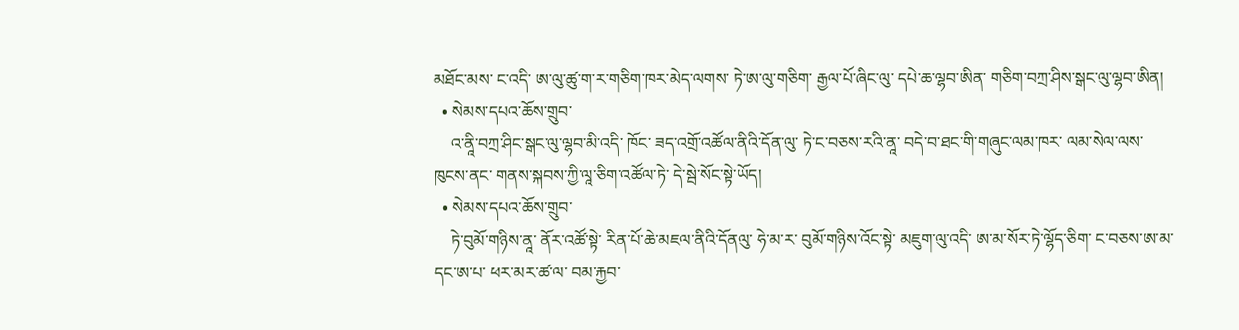མཐོང་མས་ ང་འདི་ ཨ་ལུ་ཚུ་ག་ར་གཅིག་ཁར་མེད་ལགས་ ཏེ་ཨ་ལུ་གཅིག་ རྒྱལ་པོ་ཞིང་ལུ་ དཔེ་ཆ་ལྷབ་ཨིན་ གཅིག་བཀྲ་ཤིས་སྒང་ལུ་ལྷབ་ཨིན།
  • སེམས་དཔའ་ཆོས་གྲུབ་
    འ་ནཱི་བཀྲ་ཤིང་སྒང་ལུ་ལྷབ་མི་འདི་ ཁོང་ ཟད་འགྲོ་འཚོལ་ནིའི་དོན་ལུ་ ཏེ་ང་བཅས་རའི་ནཱ་ བདེ་བ་ཐང་གི་གཞུང་ལམ་ཁར་ ལམ་སེལ་ལས་ཁུངས་ནང་ གནས་སྐབས་ཀྱི་ལཱ་ཅིག་འཚོལ་ཏེ་ དེ་སྦེ་སོང་སྟེ་ཡོད།
  • སེམས་དཔའ་ཆོས་གྲུབ་
    ཏེ་བུམོ་གཉིས་ནཱ་ ནོར་འཚོ་སྟེ་ རིན་པོ་ཆེ་མཇལ་ནིའི་དོནལུ་ ཧེ་མ་ར་ བུམོ་གཉིས་འོང་སྟེ་ མཇུག་ལུ་འདི་ ཨ་མ་སོར་ཏེ་ལྷོད་ཅིག་ ང་བཅས་ཨ་མ་དང་ཨ་པ་ ཕར་མར་ཚ་ལ་ བམ་རྐྱབ་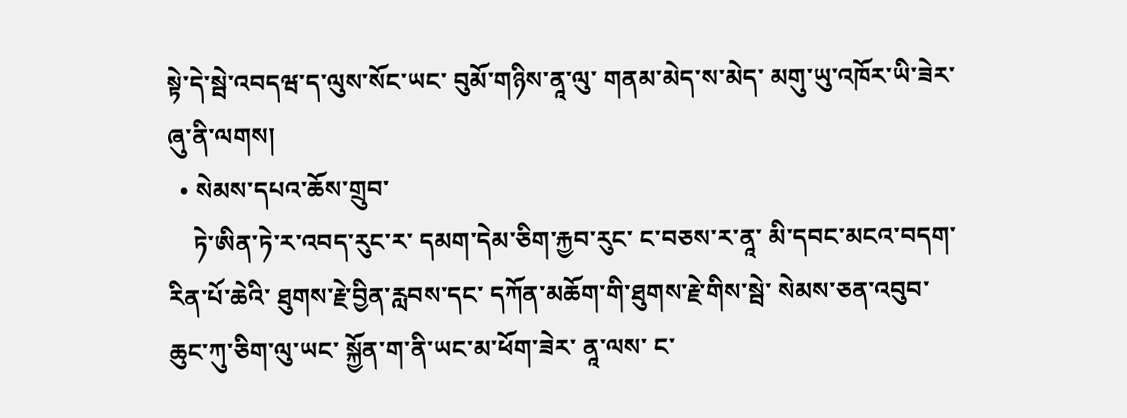སྟེ་དེ་སྦེ་འབདཝ་ད་ལུས་སོང་ཡང་ བུམོ་གཉིས་ནཱ་ལུ་ གནམ་མེད་ས་མེད་ མགུ་ཡུ་འཁོར་ཡི་ཟེར་ཞུ་ནི་ལགས།
  • སེམས་དཔའ་ཆོས་གྲུབ་
    ཏེ་ཨིན་ཏེ་ར་འབད་རུང་ར་ དམག་དེམ་ཅིག་རྐྱབ་རུང་ ང་བཅས་ར་ནཱ་ མི་དབང་མངའ་བདག་རིན་པོ་ཆེའི་ ཐུགས་རྗེ་བྱིན་རླབས་དང་ དཀོན་མཆོག་གི་ཐུགས་རྗེ་གིས་སྦེ་ སེམས་ཅན་འབུབ་ཆུང་ཀུ་ཅིག་ལུ་ཡང་ སྐྱོན་ག་ནི་ཡང་མ་ཕོག་ཟེར་ ནཱ་ལས་ ང་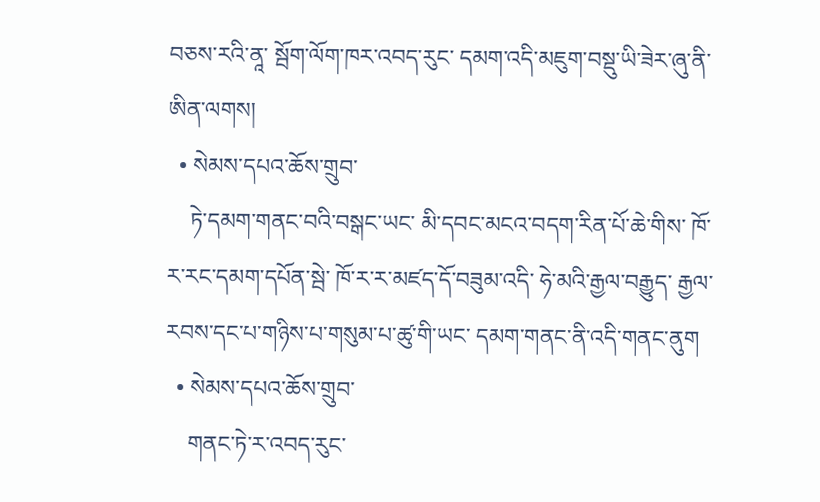བཅས་རའི་ནཱ་ སྦོག་ལོག་ཁར་འབད་རུང་ དམག་འདི་མཇུག་བསྡུ་ཡི་ཟེར་ཞུ་ནི་ཨིན་ལགས།
  • སེམས་དཔའ་ཆོས་གྲུབ་
    ཏེ་དམག་གནང་བའི་བསྒང་ཡང་ མི་དབང་མངའ་བདག་རིན་པོ་ཆེ་གིས་ ཁོ་ར་རང་དམག་དཔོན་སྦེ་ ཁོ་ར་ར་མཛད་དོ་བཟུམ་འདི་ ཧེ་མའི་རྒྱལ་བརྒྱུད་ རྒྱལ་རབས་དང་པ་གཉིས་པ་གསུམ་པ་ཚུ་གི་ཡང་ དམག་གནང་ནི་འདི་གནང་ནུག
  • སེམས་དཔའ་ཆོས་གྲུབ་
    གནང་ཏེ་ར་འབད་རུང་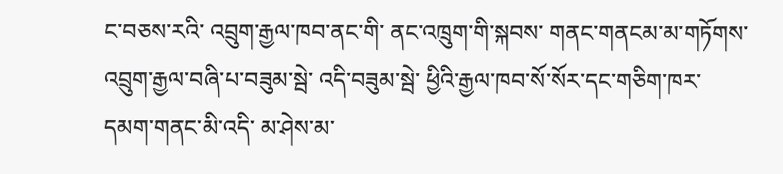ང་བཅས་རའི་ འབྲུག་རྒྱལ་ཁབ་ནང་གི་ ནང་འཁྲུག་གི་སྐབས་ གནང་གནངམ་མ་གཏོགས་ འབྲུག་རྒྱལ་བཞི་པ་བཟུམ་སྦེ་ འདི་བཟུམ་སྦེ་ ཕྱིའི་རྒྱལ་ཁབ་སོ་སོར་དང་གཅིག་ཁར་ དམག་གནང་མི་འདི་ མ་ཤེས་མ་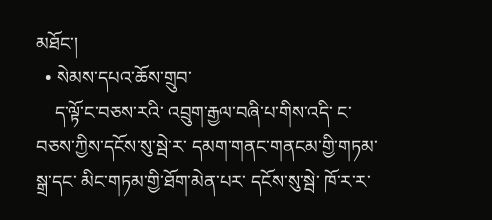མཐོང་།
  • སེམས་དཔའ་ཆོས་གྲུབ་
    ད་ལྟོ་ང་བཅས་རའི་ འབྲུག་རྒྱལ་བཞི་པ་གིས་འདི་ ང་བཅས་ཀྱིས་དངོས་སུ་སྦེ་ར་ དམག་གནང་གནངམ་གྱི་གཏམ་སྒྲ་དང་ མིང་གཏམ་གྱི་ཐོག་མེན་པར་ དངོས་སུ་སྦེ་ ཁོ་ར་ར་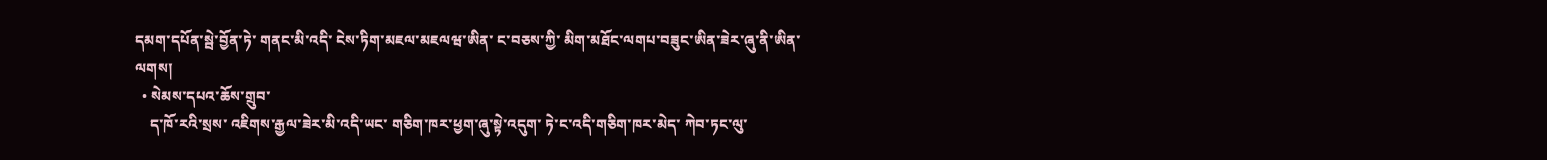དམག་དཔོན་སྦེ་བྱོན་ཏེ་ གནང་མི་འདི་ ངེས་ཏིག་མཇལ་མཇལཝ་ཨིན་ ང་བཅས་ཀྱི་ མིག་མཐོང་ལགཔ་བཟུང་ཨིན་ཟེར་ཞུ་ནི་ཨིན་ལགས།
  • སེམས་དཔའ་ཆོས་གྲུབ་
    ད་ཁོ་རའི་སྲས་ འཇིགས་རྒྱལ་ཟེར་མི་འདི་ཡང་ གཅིག་ཁར་ཕྱག་ཞུ་སྟེ་འདུག་ ཏེ་ང་འདི་གཅིག་ཁར་མེད་ ཀེབ་ཏང་ལུ་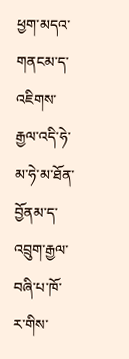ཕྱག་མདའ་གནངམ་ད་ འཇིགས་རྒྱལ་འདི་ཧེ་མ་ཧེ་མ་ཐོན་བྱོནམ་ད་ འབྲུག་རྒྱལ་བཞི་པ་ཁོ་ར་གིས་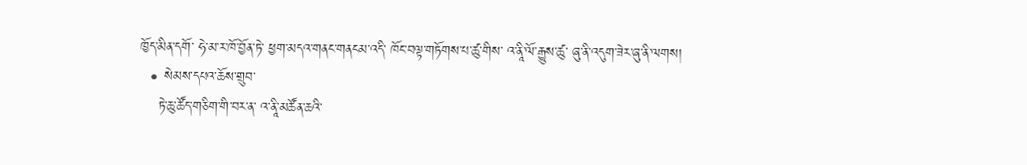ཁྱོད་མིན་དགོ་ ཧེ་མ་ར་ཁོ་བྱོན་ཏེ་ ཕྱག་མདའ་གནང་གནངམ་འདི་ ཁོང་བལྟ་གཏོགས་པ་ཚུ་གིས་ འ་ནཱི་ལོ་རྒྱུས་ཚུ་ ཞུ་ནི་འདུག་ཟེར་ཞུ་ནི་ལགས།
  • སེམས་དཔའ་ཆོས་གྲུབ་
    ཏེ་ཆུ་ཚོད་གཅིག་གི་བར་ན་ འ་ནཱི་མཚོན་ཆའི་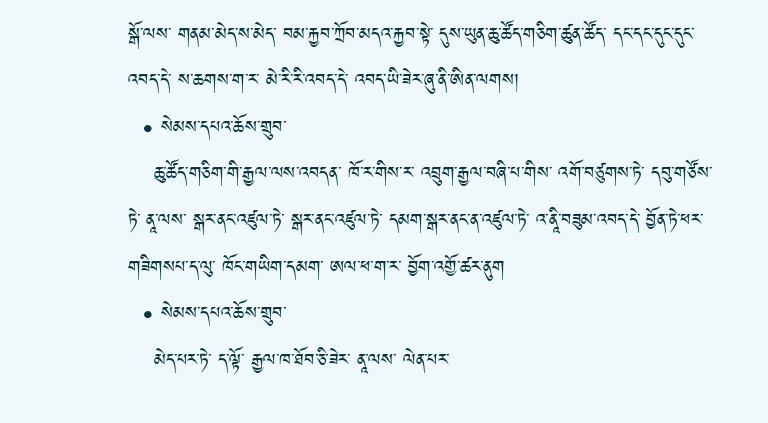སྒོ་ལས་ གནམ་མེད་ས་མེད་ བམ་རྐྱབ་ཀྲོབ་མདའ་རྐྱབ་སྟེ་ དུས་ཡུན་ཆུ་ཚོད་གཅིག་ཚུན་ཚོད་ དང་དང་དུང་དུང་འབད་དེ་ ས་ཆགས་ག་ར་ མེ་རི་རི་འབད་དེ་ འབད་ཡི་ཟེར་ཞུ་ནི་ཨིན་ལགས།
  • སེམས་དཔའ་ཆོས་གྲུབ་
    ཆུ་ཚོད་གཅིག་གི་རྒྱལ་ལས་འབདན་ ཁོ་ར་གིས་ར་ འབྲུག་རྒྱལ་བཞི་པ་གིས་ འགོ་བཙུགས་ཏེ་ དབུ་གཙོས་ཏེ་ ནཱ་ལས་ སྒར་ནང་འཛུལ་ཏེ་ སྒར་ནང་འཛུལ་ཏེ་ དམག་སྒར་ནང་ན་འཛུལ་ཏེ་ འ་ནཱི་བཟུམ་འབད་དེ་ བྱོན་ཏེ་ཕར་གཟིགསཔ་ད་ལུ་ ཁོང་གཡིག་དམག་ ཨལ་ཕ་ག་ར་ བྱོག་འགྱོ་ཚར་ནུག
  • སེམས་དཔའ་ཆོས་གྲུབ་
    མེད་པར་ཏེ་ ད་ལྟོ་ རྒྱལ་ཁ་ཐོབ་ཅི་ཟེར་ ནཱ་ལས་ ལེན་པར་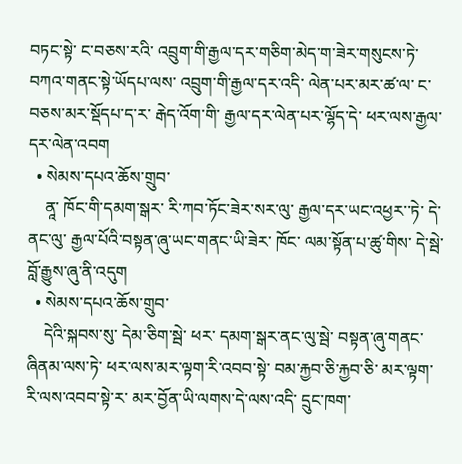བཏང་སྟེ་ ང་བཅས་རའི་ འབྲུག་གི་རྒྱལ་དར་གཅིག་མེད་ག་ཟེར་གསུངས་ཏེ་ བཀའ་གནང་སྟེ་ཡོདཔ་ལས་ འབྲུག་གི་རྒྱལ་དར་འདི་ ལེན་པར་མར་ཚ་ལ་ ང་བཅས་མར་སྡོདཔ་ད་ར་ རྒེད་འོག་གི་ རྒྱལ་དར་ལེན་པར་ལྷོད་དེ་ ཕར་ལས་རྒྱལ་དར་ལེན་འབག
  • སེམས་དཔའ་ཆོས་གྲུབ་
    ནཱ་ ཁོང་གི་དམག་སྒར་ རི་ཀབ་ཏོང་ཟེར་སར་ལུ་ རྒྱལ་དར་ཡང་འཕྱར་་ཏེ་ དེ་ནང་ལུ་ རྒྱལ་པོའི་བསྟན་ཞུ་ཡང་གནང་ཡི་ཟེར་ ཁོང་ ལམ་སྟོན་པ་ཚུ་གིས་ དེ་སྦེ་བློ་རྒྱུས་ཞུ་ནི་འདུག
  • སེམས་དཔའ་ཆོས་གྲུབ་
    དེའི་སྐབས་སུ་ དེམ་ཅིག་སྦེ་ ཕར་ དམག་སྒར་ནང་ལུ་སྦེ་ བསྟན་ཞུ་གནང་ཞིནམ་ལས་ཏེ་ ཕར་ལས་མར་ལྟག་རི་འབབ་སྟེ་ བམ་རྐྱབ་ཅི་རྐྱབ་ཅི་ མར་ལྟག་རི་ལས་འབབ་སྟེ་ར་ མར་བྱོན་ཡི་ལགས་དེ་ལས་འདི་ དྲུང་ཁག་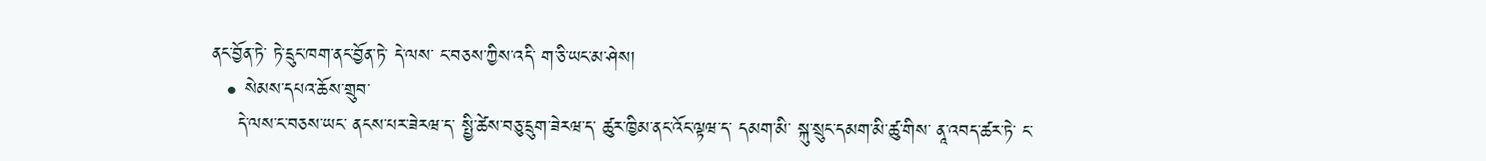ནང་བྱོན་ཏེ་ ཏེ་དྲུང་ཁག་ནང་བྱོན་ཏེ་ དེ་ལས་ ང་བཅས་ཀྱིས་འདི་ ག་ཅི་ཡང་མ་ཤེས།
  • སེམས་དཔའ་ཆོས་གྲུབ་
    དེ་ལས་ང་བཅས་ཡང་ ནངས་པར་ཟེརཝ་ད་ སྤྱི་ཚེས་བཅུ་དྲུག་ཟེརཝ་ད་ ཚུར་ཁྱིམ་ནང་འོང་ལྟཝ་ད་ དམག་མི་ སྐུ་སྲུང་དམག་མི་ཚུ་གིས་ ནཱ་འབད་ཚར་ཏེ་ ང་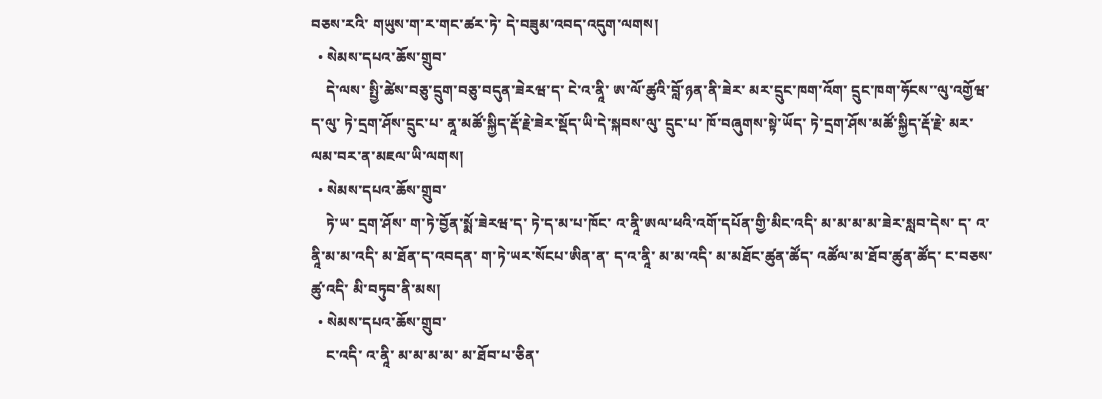བཅས་རའི་ གཡུས་ག་ར་གང་ཚར་ཏེ་ དེ་བཟུམ་འབད་འདུག་ལགས།
  • སེམས་དཔའ་ཆོས་གྲུབ་
    དེ་ལས་ སྤྱི་ཚེས་བཅུ་དྲུག་བཅུ་བདུན་ཟེརཝ་ད་ ངེ་འ་ནཱི་ ཨ་ལོ་ཚུའི་བློ་ཉན་ནི་ཟེར་ མར་དྲུང་ཁག་འོག་ དྲུང་ཁག་ཧོངས་་ལུ་འགྱོཝ་ད་ལུ་ ཏེ་དྲག་ཤོས་དྲུང་པ་ ནཱ་མཚོ་སྐྱིད་རྡོ་རྗེ་ཟེར་སྡོད་ཡི་དེ་སྐབས་ལུ་ དྲུང་པ་ ཁོ་བཞུགས་སྟེ་ཡོད་ ཏེ་དྲག་ཤོས་མཚོ་སྐྱིད་རྡོ་རྗེ་ མར་ལམ་བར་ན་མཇལ་ཡི་ལགས།
  • སེམས་དཔའ་ཆོས་གྲུབ་
    ཏེ་ཡ་ དྲག་ཤོས་ ག་ཏེ་བྱོན་སྨོ་ཟེརཝ་ད་ ཏེ་ད་མ་པ་ཁོང་ འ་ནཱི་ཨལ་ཕའི་འགོ་དཔོན་གྱི་མིང་འདི་ མ་མ་མ་མ་ཟེར་སླབ་དེས་ ད་ འ་ནཱི་མ་མ་འདི་ མ་ཐོན་ད་འབདན་ ག་ཏེ་ཡར་སོངཔ་ཨིན་ན་ ད་འ་ནཱི་ མ་མ་འདི་ མ་མཐོང་ཚུན་ཚོད་ འཚོལ་མ་ཐོབ་ཚུན་ཚོད་ ང་བཅས་ཚུ་འདི་ མི་བཏུབ་ནི་མས།
  • སེམས་དཔའ་ཆོས་གྲུབ་
    ང་འདི་ འ་ནཱི་ མ་མ་མ་མ་ མ་ཐོབ་པ་ཅིན་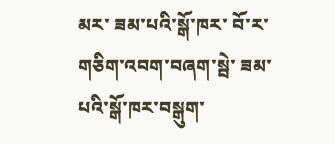མར་ ཟམ་པའི་སྒོ་ཁར་ བོ་ར་གཅིག་འབག་བཞག་སྦེ་ ཟམ་པའི་སྒོ་ཁར་བསྒུག་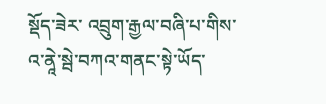སྡོད་ཟེར་ འབྲུག་རྒྱལ་བཞི་པ་གིས་ འ་ནཱེ་སྦེ་བཀའ་གནང་སྟེ་ཡོད་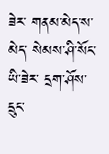ཟེར་ གནམ་མེད་ས་མེད་ སེམས་ཤི་སོང་ཡི་ཟེར་ དྲག་ཤོས་དྲུང་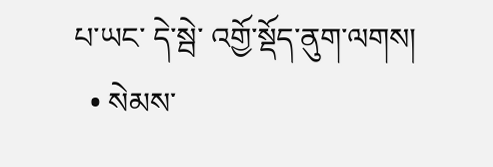པ་ཡང་ དེ་སྦེ་ འགྱོ་སྡོད་ནུག་ལགས།
  • སེམས་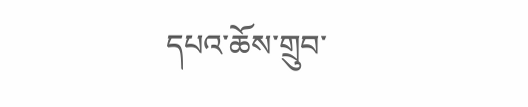དཔའ་ཆོས་གྲུབ་